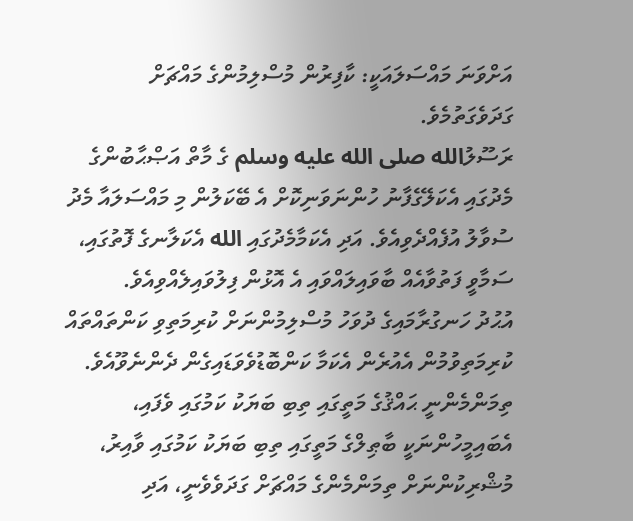އަށްވަނަ މައްސަލައަކީ: ކާފިރުން މުސްލިމުންގެ މައްޗަށް ގަދަވެގަތުމެވެ.
ރަސޫލުالله صلى الله عليه وسلم ގެ މާތް އަޞްޙާބުންގެ މެދުގައި އެކަލޭގެފާނު ހުންނަވަނިކޮށް އެ ބޭކަލުން މި މައްސަލައާ މެދު ސުވާލު އުފެއްދެވިއެވެ. އަދި އެކަމާމެދުގައި الله އެކަލާނގެ ފޮތުގައި، ސަމާވީ ފަތުވާއެއް ބާވައިލައްވައި އެ އޮޅުން ފިލުވައިލެއްވިއެވެ.
އުޙުދު ހަނގުރާމައިގެ ދުވަހު މުސްލިމުންނަށް ކުރިމަތިވި ކަންތައްތައް ކުރިމަތިވުމުން އެއުރެން އެކަމާ ކަންބޮޑުވެވަޑައިގެން ދެންނެވޫއެވެ. ތިމަންމެންނީ ޙައްޤުގެ މަތީގައި ތިބި ބަޔަކު ކަމުގައި ވެފައި، އެބައިމީހުންނަކީ ބާޠިލްގެ މަތީގައި ތިބި ބަޔަކު ކަމުގައި ވާއިރު، މުޝްރިކުންނަށް ތިމަންމެންގެ މައްޗަށް ގަދަވެވެނީ، އަދި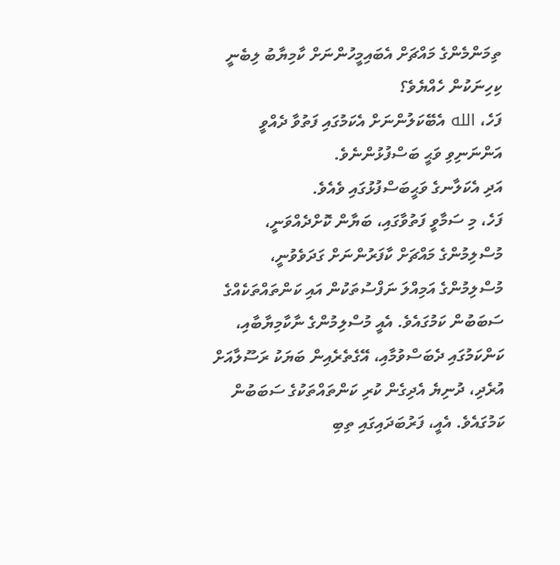ތިމަންމެންގެ މައްޗަށް އެބައިމީހުންނަށް ކާމިޔާބު ލިބެނީ ކިހިނަކުން ހެއްޔެވެ؟
ފަހެ، الله އެބޭކަލުންނަށް އެކަމުގައި ފަތުވާ ދެއްވީ އަންނަނިވި ވަޙީ ބަސްފުޅުންނެވެ.
އަދި އެކަލާނގެ ވަޙީބަސްފުޅުގައި ވެއެވެ.
ފަހެ، މި ސަމާވީ ފަތުވާގައި، ބަޔާން ކޮށްދެއްވަނީ، މުސްލިމުންގެ މައްޗަށް ކާފަރުންނަށް ގަދަވެވުނީ، މުސްލިމުންގެ އަމިއްލަ ނަފްސުތަކުން އައި ކަންތައްތަކެއްގެ ސަބަބުން ކަމުގައެވެ. އެއީ މުސްލިމުންގެ ނާކާމިޔާބާއި، ކަންކަމުގައި ދެބަސްވުމާއި، އޭގެތެރެއިން ބަޔަކު ރަސޫލާއަށް އުރެދި، ދުނިޔެ އެދިގެން ކުރި ކަންތައްތަކުގެ ސަބަބުން ކަމުގައެވެ. އެއީ، ފަރުބަދައިގައި ތިބި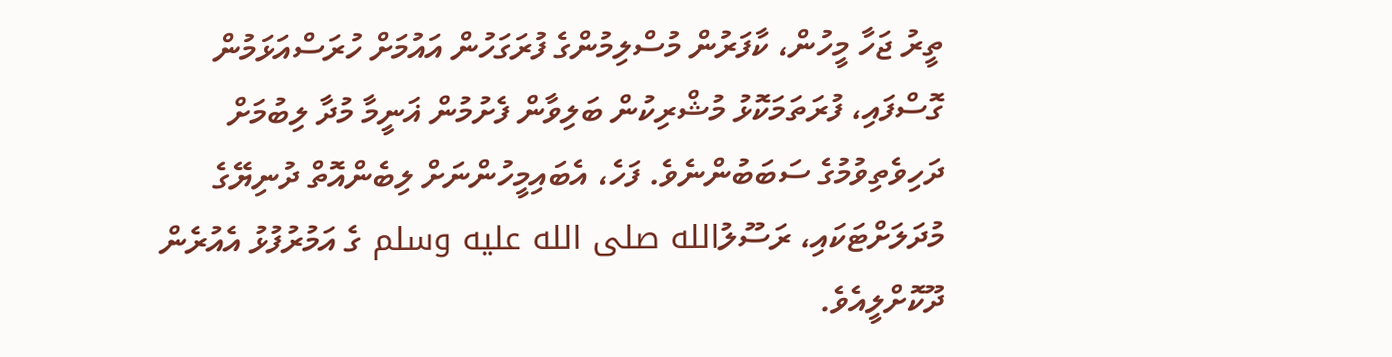ތީރު ޖަހާ މީހުން، ކާފަރުން މުސްލިމުންގެ ފުރަގަހުން އައުމަށް ހުރަސްއަޅަމުން ގޮސްފައި، ފުރަތަމަކޮޅު މުޝްރިކުން ބަލިވާން ފެށުމުން ޣަނީމާ މުދާ ލިބުމަށް ދަހިވެތިވުމުގެ ސަބަބުންނެވެ. ފަހެ، އެބައިމީހުންނަށް ލިބެންއޮތް ދުނިޔޭގެ މުދަލަށްޓަކައި، ރަސޫލުالله صلى الله عليه وسلم ގެ އަމުރުފުޅު އެއުރެން ދޫކޮށްލީއެވެ.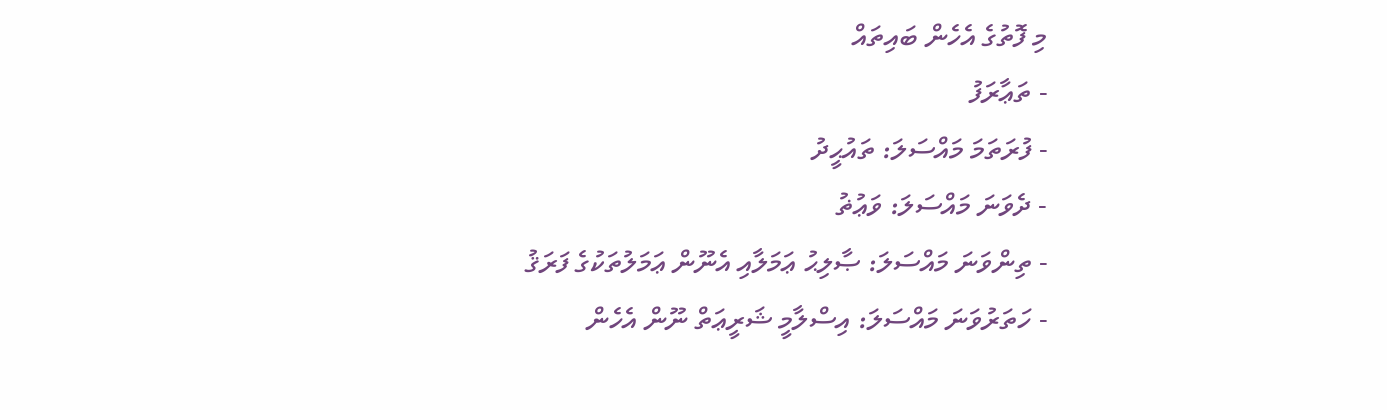މި ފޮތުގެ އެހެން ބައިތައް
- ތަޢާރަފު
- ފުރަތަމަ މައްސަލަ: ތައުޙީދު
- ދެވަނަ މައްސަލަ: ވަޢުޡު
- ތިންވަނަ މައްސަލަ: ޞާލިޙު ޢަމަލާއި އެނޫން ޢަމަލުތަކުގެ ފަރަޤު
- ހަތަރުވަނަ މައްސަލަ: އިސްލާމީ ޝަރީޢަތް ނޫން އެހެން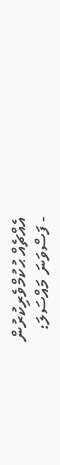އެއްޗެއް ޙުކުމްވެރިކުރުން
- ފަސްވަނަ މައްސަލަ: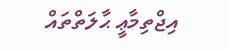އިޖްތިމާޢީ ޙާލަތްތައް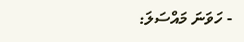- ހަވަނަ މައްސަލަ: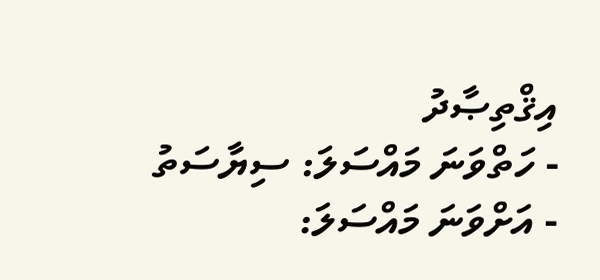އިޤްތިޞާދު
- ހަތްވަނަ މައްސަލަ: ސިޔާސަތު
- އަށްވަނަ މައްސަލަ: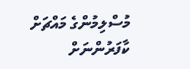މުސްލިމުންގެ މައްޗަށް ކާފަރުންނަށް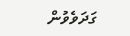ގަދަވެވުން